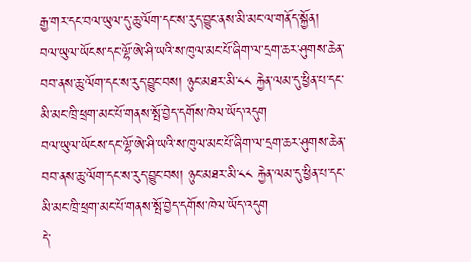རྒྱ་གར་དང་བལ་ཡུལ་དུ་ཆུ་ལོག་དང་ས་རུད་བྱུང་ནས་མི་མང་ལ་གནོད་སྐྱོན།
བལ་ཡུལ་ཡོངས་དང་ལྷོ་ཨེ་ཤི་ཡའི་ས་ཁུལ་མང་པོ་ཞིག་ལ་དྲག་ཆར་ཤུགས་ཆེན་བབ་ནས་ཆུ་ལོག་དང་ས་རུད་བྱུང་བས། ཉུང་མཐར་མི་༨༨ རྐྱེན་ལམ་དུ་ཕྱིན་པ་དང་མི་མང་ཁྲི་ཕྲག་མང་པོ་གནས་སྤོ་བྱེད་དགོས་ཁེལ་ཡོད་འདུག
བལ་ཡུལ་ཡོངས་དང་ལྷོ་ཨེ་ཤི་ཡའི་ས་ཁུལ་མང་པོ་ཞིག་ལ་དྲག་ཆར་ཤུགས་ཆེན་བབ་ནས་ཆུ་ལོག་དང་ས་རུད་བྱུང་བས། ཉུང་མཐར་མི་༨༨ རྐྱེན་ལམ་དུ་ཕྱིན་པ་དང་མི་མང་ཁྲི་ཕྲག་མང་པོ་གནས་སྤོ་བྱེད་དགོས་ཁེལ་ཡོད་འདུག
དེ་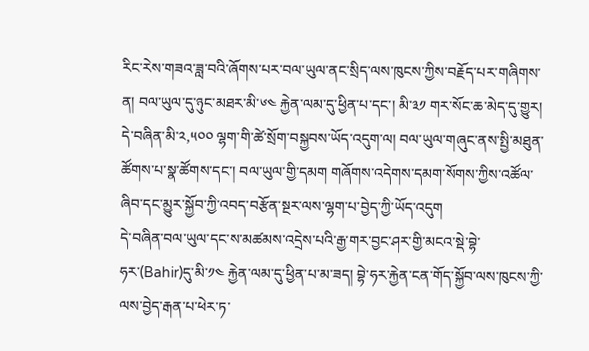རིང་རེས་གཟའ་ཟླ་བའི་ཞོགས་པར་བལ་ཡུལ་ནང་སྲིད་ལས་ཁུངས་ཀྱིས་བརྗོད་པར་གཞིགས་ན། བལ་ཡུལ་དུ་ཉུང་མཐར་མི་༦༤ རྐྱེན་ལམ་དུ་ཕྱིན་པ་དང་། མི་༣༡ གར་སོང་ཆ་མེད་དུ་གྱུར། དེ་བཞིན་མི་༢,༥༠༠ ལྷག་གི་ཚེ་སྲོག་བསྐྱབས་ཡོད་འདུག་ལ། བལ་ཡུལ་གཞུང་ནས་སྤྱི་མཐུན་ཚོགས་པ་སྣ་ཚོགས་དང་། བལ་ཡུལ་གྱི་དམག གཞོགས་འདེགས་དམག་སོགས་ཀྱིས་འཚོལ་ཞིབ་དང་མྱུར་སྐྱོབ་ཀྱི་འབད་བརྩོན་སྔར་ལས་ལྷག་པ་བྱེད་ཀྱི་ཡོད་འདུག
དེ་བཞིན་བལ་ཡུལ་དང་ས་མཚམས་འདྲེས་པའི་རྒྱ་གར་བྱང་ཤར་གྱི་མངའ་སྡེ་བྷེ་ཧར་(Bahir)དུ་མི་༡༤ རྐྱེན་ལམ་དུ་ཕྱིན་པ་མ་ཟད། བྷེ་ཧར་རྐྱེན་ངན་གོད་སྐྱོབ་ལས་ཁུངས་ཀྱི་ལས་བྱེད་རྒན་པ་ཕེར་ཏ་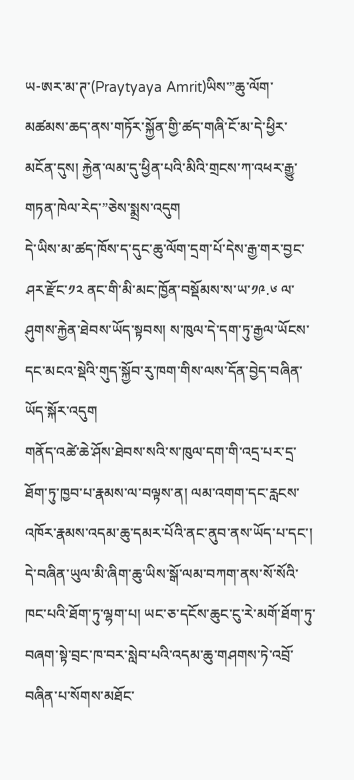ཡ-ཨར་མ་ཊ་(Praytyaya Amrit)ཡིས་”ཆུ་ལོག་མཚམས་ཆད་ནས་གཏོར་སྐྱོན་གྱི་ཚད་གཞི་ངོ་མ་དེ་ཕྱིར་མངོན་དུས། རྐྱེན་ལམ་དུ་ཕྱིན་པའི་མིའི་གྲངས་ཀ་འཕར་རྒྱུ་གཏན་ཁེལ་རེད་”ཅེས་སྨྲས་འདུག
དེ་ཡིས་མ་ཚད་ཁོས་ད་དུང་ཆུ་ལོག་དྲག་པོ་དེས་རྒྱ་གར་བྱང་ཤར་རྫོང་༡༢ ནང་གི་མི་མང་ཁྱོན་བསྡོམས་ས་ཡ་༡༩.༦ ལ་ཤུགས་རྐྱེན་ཐེབས་ཡོད་སྟབས། ས་ཁུལ་དེ་དག་ཏུ་རྒྱལ་ཡོངས་དང་མངའ་སྡེའི་གུད་སྐྱོབ་རུ་ཁག་གིས་ལས་དོན་བྱེད་བཞིན་ཡོད་སྐོར་འདུག
གནོད་འཚེ་ཆེ་ཤོས་ཐེབས་སའི་ས་ཁུལ་དག་གི་འདྲ་པར་དྲ་ཐོག་ཏུ་ཁྱབ་པ་རྣམས་ལ་བལྟས་ན། ལམ་འགག་དང་རླངས་འཁོར་རྣམས་འདམ་ཆུ་དམར་པོའི་ནང་ནུབ་ནས་ཡོད་པ་དང་། དེ་བཞིན་ཡུལ་མི་ཞིག་ཆུ་ཡིས་སྒོ་ལམ་བཀག་ནས་སོ་སོའི་ཁང་པའི་ཐོག་ཏུ་ལྷག་པ། ཡང་ཅ་དངོས་ཆུང་ངུ་རེ་མགོ་ཐོག་ཏུ་བཞག་སྟེ་བྲང་ཁ་བར་སླེབ་པའི་འདམ་ཆུ་གཤགས་ཏེ་འབྲོ་བཞིན་པ་སོགས་མཐོང་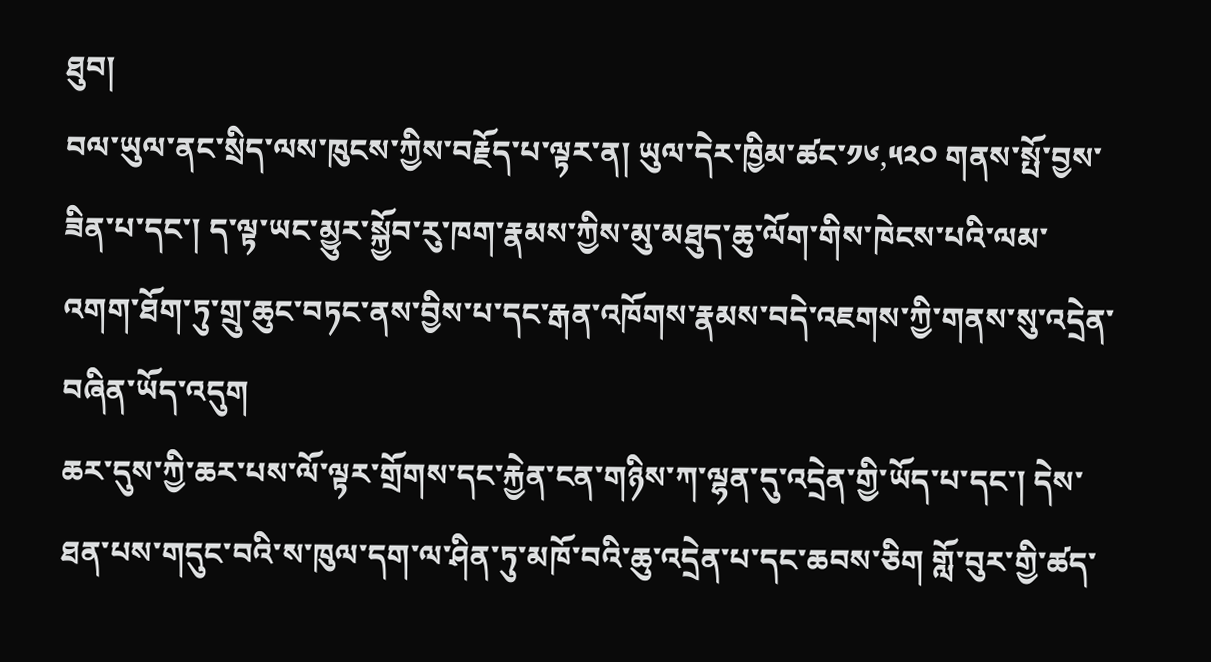ཐུབ།
བལ་ཡུལ་ནང་སྲིད་ལས་ཁུངས་ཀྱིས་བརྗོད་པ་ལྟར་ན། ཡུལ་དེར་ཁྱིམ་ཚང་༡༦,༥༢༠ གནས་སྤོ་བྱས་ཟིན་པ་དང་། ད་ལྟ་ཡང་མྱུར་སྐྱོབ་རུ་ཁག་རྣམས་ཀྱིས་མུ་མཐུད་ཆུ་ལོག་གིས་ཁེངས་པའི་ལམ་འགག་ཐོག་ཏུ་གྲུ་ཆུང་བཏང་ནས་བྱིས་པ་དང་རྒན་འཁོགས་རྣམས་བདེ་འཇགས་ཀྱི་གནས་སུ་འདྲེན་བཞིན་ཡོད་འདུག
ཆར་དུས་ཀྱི་ཆར་པས་ལོ་ལྟར་གྲོགས་དང་རྐྱེན་ངན་གཉིས་ཀ་ལྷན་དུ་འདྲེན་གྱི་ཡོད་པ་དང་། དེས་ཐན་པས་གདུང་བའི་ས་ཁུལ་དག་ལ་ཤིན་ཏུ་མཁོ་བའི་ཆུ་འདྲེན་པ་དང་ཆབས་ཅིག གློ་བུར་གྱི་ཚད་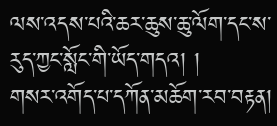ལས་འདས་པའི་ཆར་ཆུས་ཆུ་ལོག་དང་ས་རུད་ཀྱང་སློང་གི་ཡོད་གདའ། །
གསར་འགོད་པ་དཀོན་མཆོག་རབ་བརྟན།